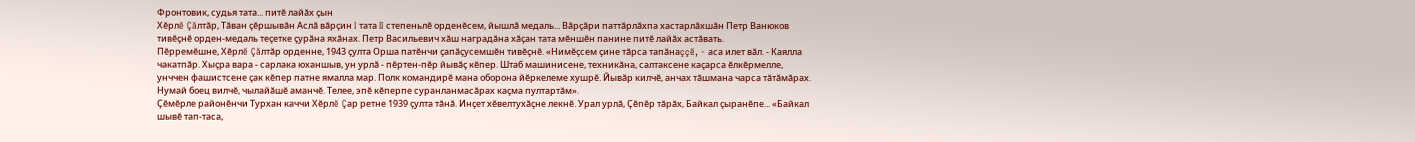Фронтовик, судья тата... питĕ лайăх çын
Хĕрлĕ Çăлтăр, Тăван çĕршывăн Аслă вăрçин I тата II степеньлĕ орденĕсем, йышлă медаль... Вăрçăри паттăрлăхпа хастарлăхшăн Петр Ванюков тивĕçнĕ орден-медаль теçетке çурăна яхăнах. Петр Васильевич хăш наградăна хăçан тата мĕншĕн панине питĕ лайăх астăвать.
Пĕрремĕшне, Хĕрлĕ Çăлтăр орденне, 1943 çулта Орша патĕнчи çапăçусемшĕн тивĕçнĕ. «Нимĕçсем çине тăрса тапăнаççĕ, - аса илет вăл. - Каялла чакатпăр. Хыçра вара - сарлака юханшыв, ун урлă - пĕртен-пĕр йывăç кĕпер. Штаб машинисене, техникăна, салтаксене каçарса ĕлкĕрмелле, унччен фашистсене çак кĕпер патне ямалла мар. Полк командирĕ мана оборона йĕркелеме хушрĕ. Йывăр килчĕ, анчах тăшмана чарса тăтăмăрах. Нумай боец вилчĕ, чылайăшĕ аманчĕ. Телее, эпĕ кĕперпе суранланмасăрах каçма пултартăм».
Çĕмĕрле районĕнчи Турхан каччи Хĕрлĕ Çар ретне 1939 çулта тăнă. Инçет хĕвелтухăçне лекнĕ. Урал урлă, Çĕпĕр тăрăх, Байкал çыранĕпе... «Байкал шывĕ тап-таса,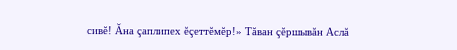сивĕ! Ăна çаплипех ĕçеттĕмĕр!» Тăван çĕршывăн Аслă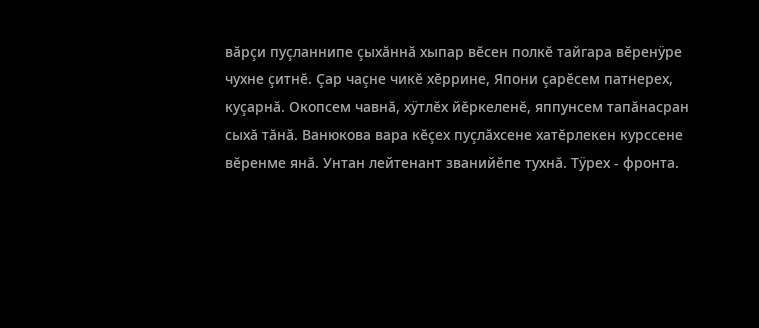вăрçи пуçланнипе çыхăннă хыпар вĕсен полкĕ тайгара вĕренÿре чухне çитнĕ. Çар чаçне чикĕ хĕррине, Япони çарĕсем патнерех, куçарнă. Окопсем чавнă, хÿтлĕх йĕркеленĕ, яппунсем тапăнасран сыхă тăнă. Ванюкова вара кĕçех пуçлăхсене хатĕрлекен курссене вĕренме янă. Унтан лейтенант званийĕпе тухнă. Тÿрех - фронта.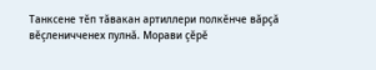Танксене тĕп тăвакан артиллери полкĕнче вăрçă вĕçленичченех пулнă. Морави çĕрĕ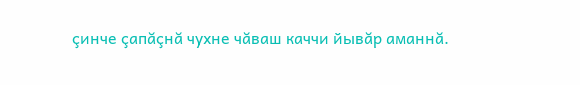çинче çапăçнă чухне чăваш каччи йывăр аманнă.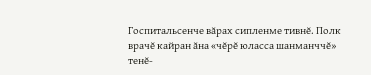Госпитальсенче вăрах сипленме тивнĕ. Полк врачĕ кайран ăна «чĕрĕ юласса шанманччĕ» тенĕ-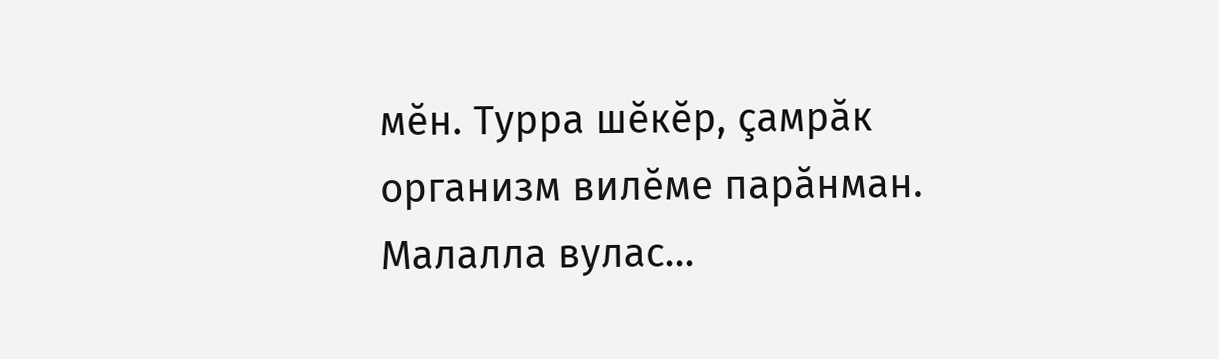мĕн. Турра шĕкĕр, çамрăк организм вилĕме парăнман. Малалла вулас...